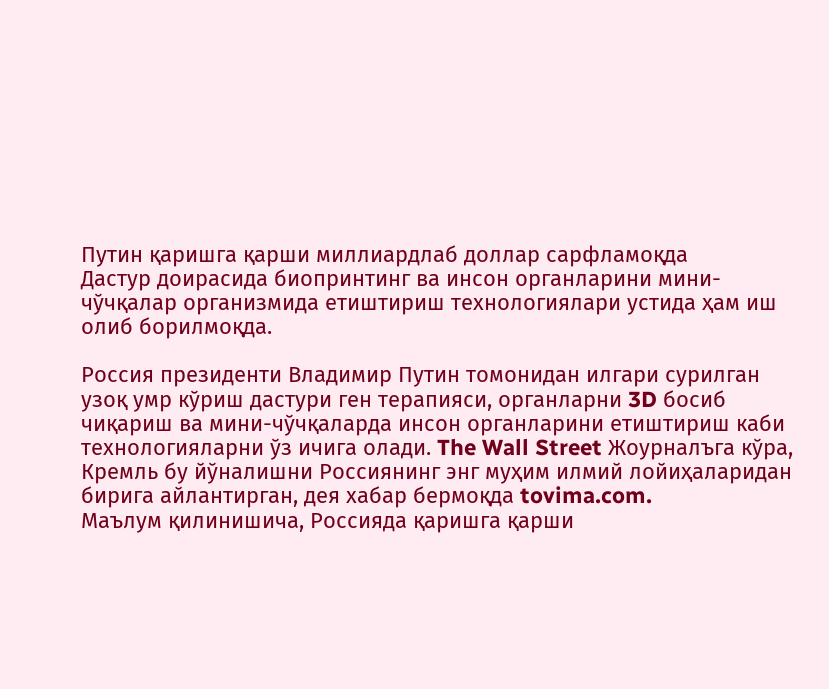Путин қаришга қарши миллиардлаб доллар сарфламоқда
Дастур доирасида биопринтинг ва инсон органларини мини-чўчқалар организмида етиштириш технологиялари устида ҳам иш олиб борилмоқда.

Россия президенти Владимир Путин томонидан илгари сурилган узоқ умр кўриш дастури ген терапияси, органларни 3D босиб чиқариш ва мини-чўчқаларда инсон органларини етиштириш каби технологияларни ўз ичига олади. The Wall Street Жоурналъга кўра, Кремль бу йўналишни Россиянинг энг муҳим илмий лойиҳаларидан бирига айлантирган, дея хабар бермоқда tovima.com.
Маълум қилинишича, Россияда қаришга қарши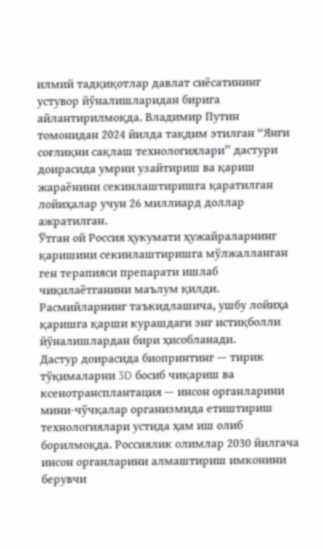илмий тадқиқотлар давлат сиёсатининг устувор йўналишларидан бирига айлантирилмоқда. Владимир Путин томонидан 2024 йилда тақдим этилган “Янги соғлиқни сақлаш технологиялари” дастури доирасида умрни узайтириш ва қариш жараёнини секинлаштиришга қаратилган лойиҳалар учун 26 миллиард доллар ажратилган.
Ўтган ой Россия ҳукумати ҳужайраларнинг қаришини секинлаштиришга мўлжалланган ген терапияси препарати ишлаб чиқилаётганини маълум қилди. Расмийларнинг таъкидлашича, ушбу лойиҳа қаришга қарши курашдаги энг истиқболли йўналишлардан бири ҳисобланади.
Дастур доирасида биопринтинг — тирик тўқималарни 3D босиб чиқариш ва ксенотрансплантация — инсон органларини мини-чўчқалар организмида етиштириш технологиялари устида ҳам иш олиб борилмоқда. Россиялик олимлар 2030 йилгача инсон органларини алмаштириш имконини берувчи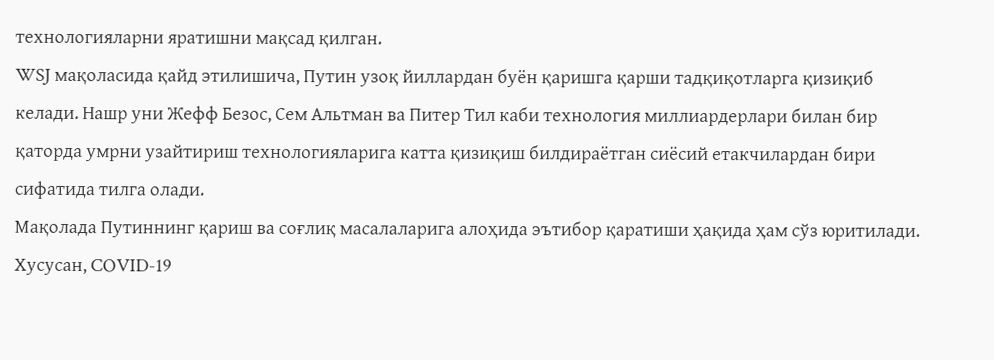технологияларни яратишни мақсад қилган.
WSJ мақоласида қайд этилишича, Путин узоқ йиллардан буён қаришга қарши тадқиқотларга қизиқиб келади. Нашр уни Жефф Безос, Сем Альтман ва Питер Тил каби технология миллиардерлари билан бир қаторда умрни узайтириш технологияларига катта қизиқиш билдираётган сиёсий етакчилардан бири сифатида тилга олади.
Мақолада Путиннинг қариш ва соғлиқ масалаларига алоҳида эътибор қаратиши ҳақида ҳам сўз юритилади. Хусусан, COVID-19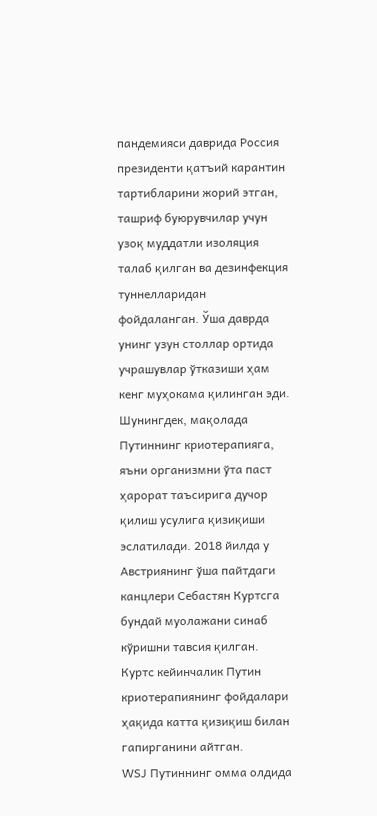пандемияси даврида Россия президенти қатъий карантин тартибларини жорий этган, ташриф буюрувчилар учун узоқ муддатли изоляция талаб қилган ва дезинфекция туннелларидан фойдаланган. Ўша даврда унинг узун столлар ортида учрашувлар ўтказиши ҳам кенг муҳокама қилинган эди.
Шунингдек, мақолада Путиннинг криотерапияга, яъни организмни ўта паст ҳарорат таъсирига дучор қилиш усулига қизиқиши эслатилади. 2018 йилда у Австриянинг ўша пайтдаги канцлери Себастян Куртсга бундай муолажани синаб кўришни тавсия қилган. Куртс кейинчалик Путин криотерапиянинг фойдалари ҳақида катта қизиқиш билан гапирганини айтган.
WSJ Путиннинг омма олдида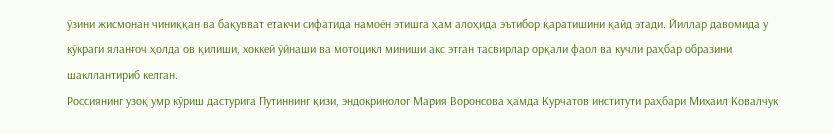ўзини жисмонан чиниққан ва бақувват етакчи сифатида намоён этишга ҳам алоҳида эътибор қаратишини қайд этади. Йиллар давомида у кўкраги яланғоч ҳолда ов қилиши, хоккей ўйнаши ва мотоцикл миниши акс этган тасвирлар орқали фаол ва кучли раҳбар образини шакллантириб келган.
Россиянинг узоқ умр кўриш дастурига Путиннинг қизи, эндокринолог Мария Воронсова ҳамда Курчатов институти раҳбари Михаил Ковалчук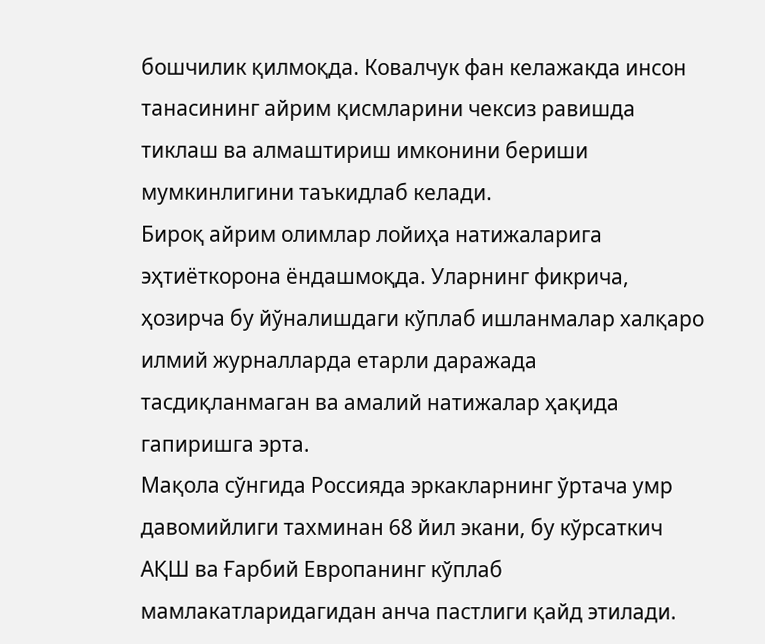бошчилик қилмоқда. Ковалчук фан келажакда инсон танасининг айрим қисмларини чексиз равишда тиклаш ва алмаштириш имконини бериши мумкинлигини таъкидлаб келади.
Бироқ айрим олимлар лойиҳа натижаларига эҳтиёткорона ёндашмоқда. Уларнинг фикрича, ҳозирча бу йўналишдаги кўплаб ишланмалар халқаро илмий журналларда етарли даражада тасдиқланмаган ва амалий натижалар ҳақида гапиришга эрта.
Мақола сўнгида Россияда эркакларнинг ўртача умр давомийлиги тахминан 68 йил экани, бу кўрсаткич АҚШ ва Ғарбий Европанинг кўплаб мамлакатларидагидан анча пастлиги қайд этилади.